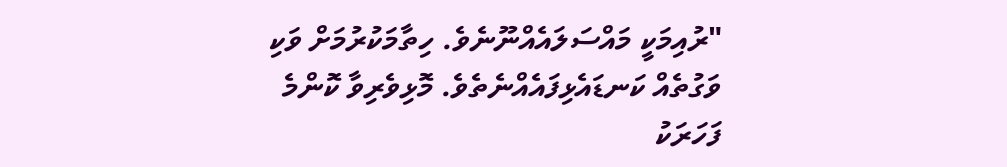"ރުއިމަކީ މައްސަލައެއްނޫނެވެ. ހިތާމަކުރުމަށް ވަކި ވަގުތެއް ކަނޑައެޅިފައެއްނެތެވެ. މޮޅިވެރިވާ ކޮންމެ ފަހަރަކު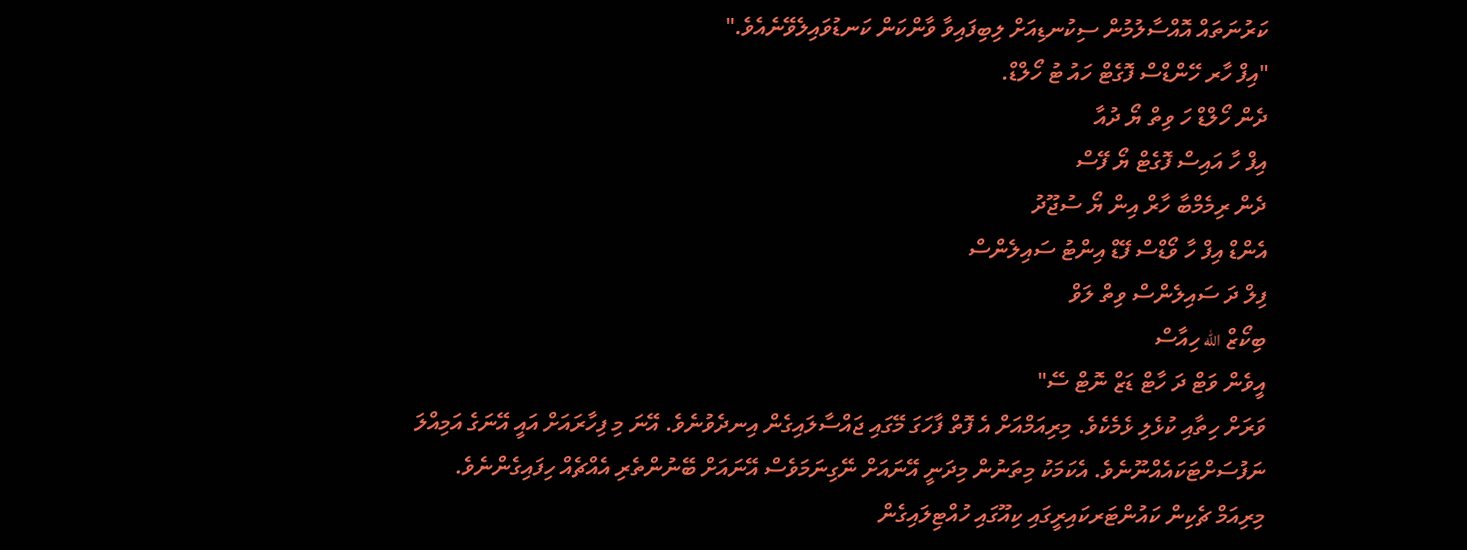ކަރުނަތައް އޮއްސާލުމުން ސިކުނޑިއަށް ލިބިފައިވާ ވާންކަން ކަނޑުވައިލެވޭނެއެވެ."
"އިފް ހާރ ހޭންޑްސް ފޮގެޓް ހައު ޓު ހޯލްޑް.
ދެން ހޯލްޑް ހަ ވިތް ޔޯ ދުއާ
އިފް ހާ އައިސް ފޮގެޓް ޔޯ ފޭސް
ދެން ރިމެމްބާ ހާރް އިން ޔޯ ސުޖޫދު
އެންޑް އިފް ހާ ވޯޑްސް ފޭޑް އިންޓު ސައިލެންސް
ފިލް ދަ ސައިލެންސް ވިތް ލަވް
ބިކޯޒް الله ހިއާސް
އީވެން ވަޓް ދަ ހާޓް ޑަޒް ނޮޓް ސޭ"
ވަރަށް ހިތާއި ކުޅެލި ޅެމެކެވެ. މިރިއަމްއަށް އެ ފޮތް ފާހަގަ މޭގައި ޖައްސާލައިގެން އިނދެވުނެވެ. އޭނަ މި ފިހާރައަށް އައީ އޭނަގެ އަމިއްލަ ނަފުސަށްޓަކައެއްނޫނެވެ. އެކަމަކު މިތަނުން މިދަނީ އޭނައަށް ނޭގިނަމަވެސް އޭނައަށް ބޭނުންތެރި އެއްޗެއް ހިފައިގެންނެވެ.
މިރިއަމް ޗެކިން ކައުންޓަރކައިރީގައި ކިއޫގައި ހުއްޓިލައިގެން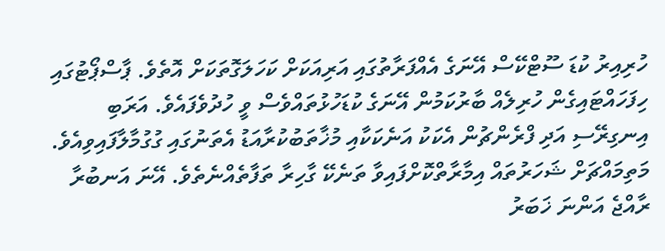ހުރިއިރު ކުޑަ ސޫޓްކޭސް އޭނަގެ އެއްފަރާތުގައި އަރިއަކަށް ކަހަލަގޮތަކަށް އޮތެވެ. ޕާސްޕޯޓުގައި ހިފަހައްޓައިގެން ހުރިލެއް ބާރުކަމުން އޭނަގެ ކުޑަހުޅުތައްވެސް ވީ ހުދުވެފައެވެ. އަރަބި އިނގިރޭސި އަދި ފްރެންޗުން އެކަކު އަނެކަކާއި މުޚާތަބުކުރާއަޑު އެތަނުގައި ގުގުމާލާފައިވިއެވެ. މަތިމައްޗަށް ޝަހަރުތައް އިމާރާތްކޮށްފައިވާ ތަނެކޭ ގާހިރާ ތަފާތެއްނެތެވެ. އޭނަ އަނބުރާ ރާއްޖެ އަންނަ ޚަބަރު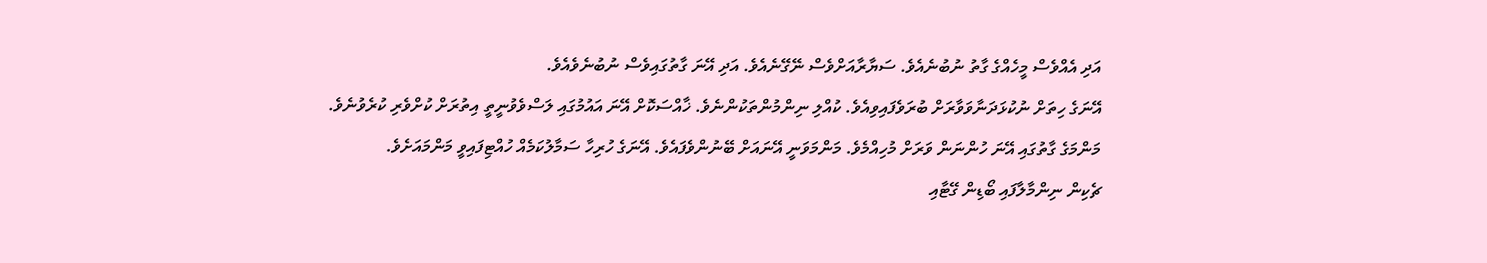އަދި އެއްވެސް މީހެއްގެ ގާތު ނުބުނެއެވެ. ސަޔާރާއަށްވެސް ނޭގޭނެއެވެ. އަދި އޭނަ ގާތުގައިވެސް ނުބުނެވެއެވެ.
އޭނަގެ ހިތަށް ނުކުޅަދަނާވަވާރަށް ބުރަވެފައިވިއެވެ. ކުއްލި ނިންމުންތަކުންނެވެ. ޚާއްސަކޮށް އޭނަ އައުމުގައި ލަސްވެވުނީތީ އިތުރަށް ކުށްވެރި ކުރެވުނެވެ.
މަންމަގެ ގާތުގައި އޭނަ ހުންނަން ވަރަށް މުހިއްމެވެ. މަންމަވަނީ އޭނައަށް ބޭނުންވެފައެވެ. އޭނަގެ ހުރިހާ ސަމާލުކަމެއް ހުއްޓިފައިވީ މަންމައަށެވެ.
ޗެކިން ނިންމާލާފައި ބޯޑިން ގޭޓާއި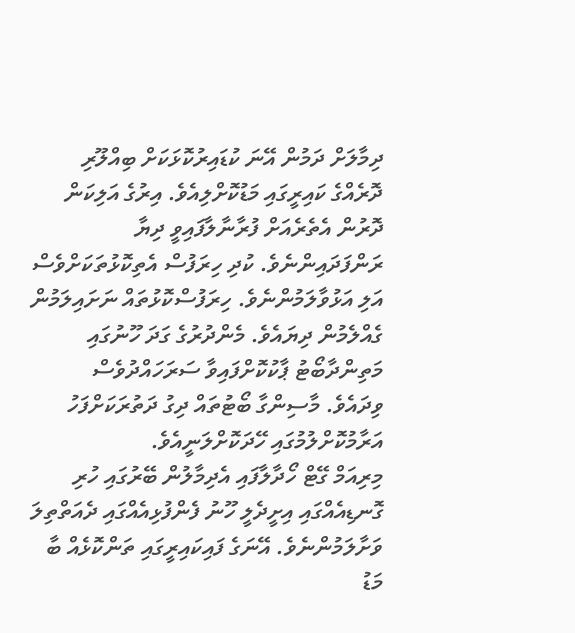ދިމާލަށް ދަމުން އޭނަ ކުޑައިރުކޮޅަކަށް ބިއްލޫރި ދޮރެއްގެ ކައިރީގައި މަޑުކޮށްލިއެވެ. އިރުގެ އަލިކަން ދޮރުން އެތެރެއަށް ފުރާނާލާފައިވީ ދިޔާ ރަންފަދައިންނެވެ. ކުދި ހިރަފުސް އެތިކޮޅުތަކަށްވެސް އަލި އަޅުވާލަމުންނެވެ. ހިރަފުސްކޮޅުތައް ނަށައިލަމުން ގެއްލެމުން ދިޔައެވެ. މެންދުރުގެ ގަދަ ހޫނުގައި މަތިންދާބޯޓު ޕާކުކޮށްފައިވާ ސަރަހައްދުވެސް ވިދައެވެ. މާސިންގާ ބޯޓުތައް ދިގު ދަތުރަކަށްފަހު އަރާމުކޮށްލުމުގައި ހޭދަކޮށްލަނީއެވެ.
މިރިއަމް ގޭޓް ހޯދާލާފައި އެދިމާލުން ބޭރުގައި ހުރި ގޮނޑިއެއްގައި އިށީދެލީ ހޫނު ފެންފުޅިއެއްގައި ދެއަތްތިލަ ވަށާލަމުންނެވެ. އޭނަގެ ފައިކައިރީގައި ތަންކޮޅެއް ބާ މަޑު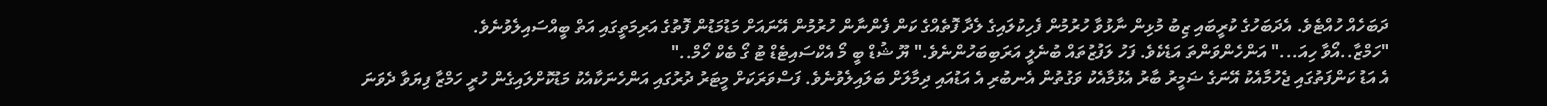ދަބަހެއް ހުއްޓެވެ. އެދަބަހުގެ ކުރީބައި ޒިބު މުޅިން ނާޅުވާ ހުރުމުން ފެހިކުލައިގެ ލެދާ ފޮތެއްގެ ކަން ފެންނާން ހުރުމުން އޭނައަށް މަޑުމަޑުން ފޮތުގެ އަރިމަތީގައި އަތް ބީއްސައިލެވުނެވެ.
"ހަމްޒާ..އޯވާ ހިއަ..." އަންހެންވަންތަ އަޑެކެވެ. ފަހު ލަފުޒުތައް ބުނެލީ އަރަބިބަހުންނެވެ." ޔޫ ޝުޑް ބީ މޯ އެކްސައިޓެޑް ޓު ގޯ ބެކް ހޯމް.."
އެ އަޑު ކަންފަތުގައި ޖެހުމާއެކު އޭނަގެ ޟަމީރު ބާރު އެޅުމާއެކު ވަގުތުން އެނބުރި އެ އަޑުއައި ދިމާލަށް ބަލައިލެވުނެވެ. ފަސްވަރަކަށް މީޓަރު ދުރުގައި އަންހެނަކާއެކު މަޑުކޮށްލައިގެން ހުރީ ހަމްޒާ ފިޔަވާ ދެވަނަ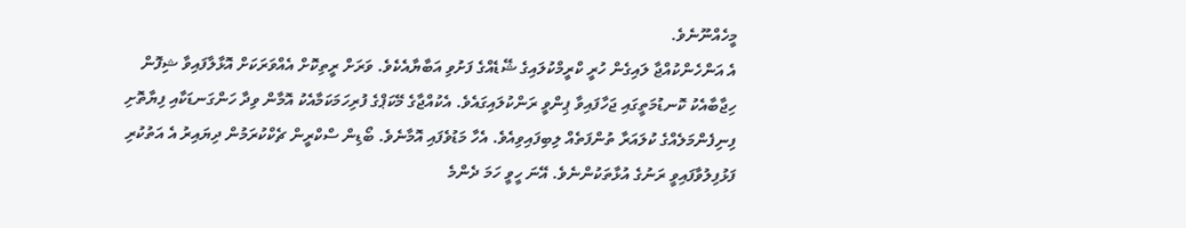މީހެއްނޫނެވެ.
އެ އަންހެންކުއްޖާ ލައިގެން ހުރީ ކްރީމްކުލައިގެ ޝޭޑެއްގެ ފަށުވި އަބާޔާއެކެވެ. ވަރަށް ރީތިކޮށް އެއްވަރަކަށް އޮޅާލާފައިވާ ޝިފޮން ހިޖާބާއެކު ކޮނޑުމަތީގައި ޖަހާފައިވާ ޕިންވީ ރަންކުލައިގައެވެ. އެކުއްޖާގެ މޭކަޕްގެ ފުރިހަމަކަމާއެކު އޮމާން ވިދާ ހަންގަނޑަކާއި ފިޔާތޮށި ފިނިފެންމަލެއްގެ ކުލައަރާ ތުންފަތެއް ލިބިފައިވިއެވެ. އެހާ މަޑުވެފައި އޮމާނެވެ. ބޯޑިން ސްކްރީން ޗެކްކުރަމުން ދިޔައިރު އެ އަތުކުރި ފަޅުފިލުވާފައިވީ ރަނުގެ އުޅާތަކުންނެވެ. އޭނަ ހީވީ ހަމަ ދެންމެ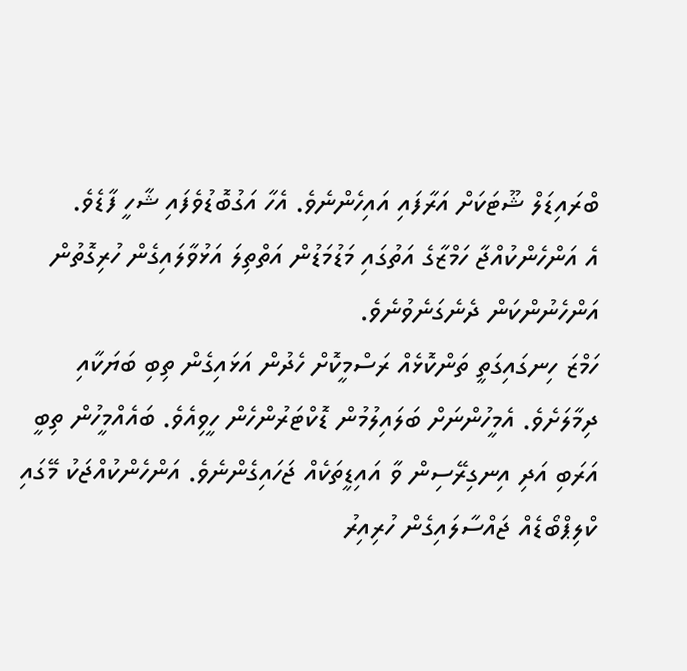ބްރައިޑަލް ޝޫޓަކަށް އަރާފައި އައިހެންނެވެ. އެހާ އަގުބޮޑުވެފައި ޝާހީ ފާޑެވެ.
އެ އަންހެންކުއްޖާ ހަމްޒާގެ އަތުގައި މަޑުމަޑުން އަތްތިލަ އަޅުވާލައިގެން ހުރިގޮތުން އަންހެނުންކަން ދެނެގަނެވުނެވެ.
ހަމްޒަ ހިނގައިގަތީ ތަންކޮޅެއް ރަސްމީކޮށް ހެދުން އަޅައިގެން ތިބި ބަޔަކާއި ދިމާލަށެވެ. އެމީހުންނަށް ބަލައިލުމުން ޑޮކްޓަރުންހެން ހީވިއެވެ. ބައެއްމީހުން ތިބީ އަރަބި އަދި އިނގިރޭސިން ވާ އައިޑީތަކެއް ޖަހައިގެންނެވެ. އަންހެންކުއްޖަކު މޭގައި ކްލިޕްބޯޑެއް ޖައްސާލައިގެން ހުރިއިރު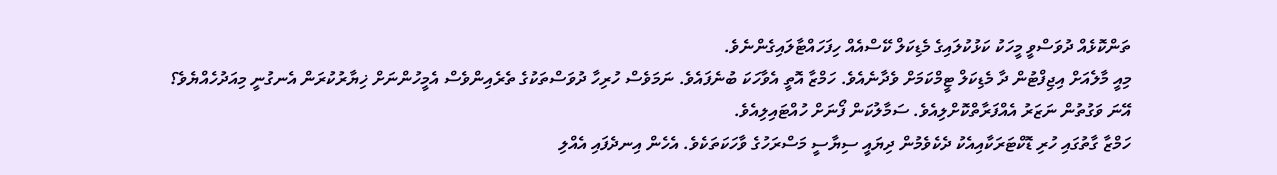ތަންކޮޅެއް ދުވަސްވީ މީހަކު ކަޅުކުލައިގެ މެޑިކަލް ކޭސްއެއް ހިފަހައްޓާލައިގެންނެވެ.
މިއީ މާލެއަށް އިޖިފްޓުން ދާ މެޑިކަލް ޓީމްކަމަށް ވެދާނެއެވެ. ހަމްޒާ އޮތީ އެވާހަކަ ބުނެފައެވެ. ނަމަވެސް ހުރިހާ ދުވަސްތަކުގެ ތެރެއިންވެސް އެމީހުންނަށް ޚިޔާރުކުރަން އެނގުނީ މިއަދުހެއްޔެވެ؟
އޭނަ ވަގުތުން ނަޒަރު އެއްފަރާތްކޮށްލިއެވެ. ސަމާލުކަން ފޯނަށް ހުއްޓައިލިއެވެ.
ހަމްޒާ ގާތުގައި ހުރި ޑޮކްޓަރަކާއިއެކު ދެކެވެމުން ދިޔައީ ސިޔާސީ މަސްރަހުގެ ވާހަކަތަކެވެ. އެހެން އިނދެފައި އެއްލި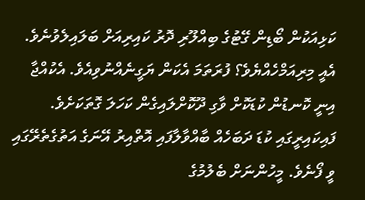ކަޅިއަކުން ބޯޑިން ގޭޓުގެ ބިއްލޫރި ދޮރު ކައިރިއަށް ބަލައިލެވުނެވެ.
އެއީ މިރިއަމްހެއްޔެވެ؟ ފުރަތަމަ އެކަން ޔަގީނެއްނުވިއެވެ. އެކުއްޖާ އިނީ ކޮނޑުން ކުޑަކޮށް ވާގި ދޫކޮށްލައިގެން ކަހަލަ ގޮތަކަށެވެ. ފައިކައިރީގައި ކުޑަ ދަބަހެއް ބާއްވާލާފައި އޮތްއިރު އޭނަގެ އަތުގެތެރޭގައި ވީ ފޯނެވެ. މީހުންނަށް ބެލުމުގެ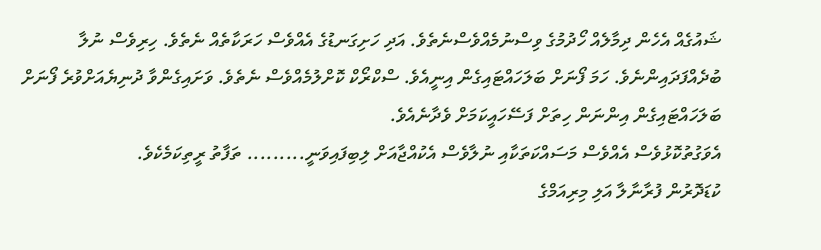ޝައުގެއް އެހެން ދިމާލެއް ހޯދުމުގެ ވިސްނުމެއްވެސްނެތެވެ. އަދި ހަށިގަނޑުގެ އެއްވެސް ހަރަކާތެއް ނެތެވެ. ހިރިވެސް ނުލާ ބުދެއްފަދައިންނެވެ. ހަމަ ފޯނަށް ބަލަހައްޓައިގެން އިނީއެވެ. ސްކްރޯކް ކޮށްލުމެއްވެސް ނެތެވެ. ވަށައިގެންވާ ދުނިޔެއަށްވުރެ ފޯނަށް ބަލަހައްޓައިގެން އިންނަން ހިތަށް ފަސޭހައީކަމަށް ވެދާނެއެވެ.
އެވަގުތުކޮޅުވެސް އެއްވެސް މަސައްކަތަކާއި ނުލާވެސް އެކުއްޖާއަށް ލިބިފައިވަނީ......... ތަފާތު ރީތިކަމެކެވެ.
ކުޑަދޮރުން ފުރާނާލާ އަލި މިރިއަމްގެ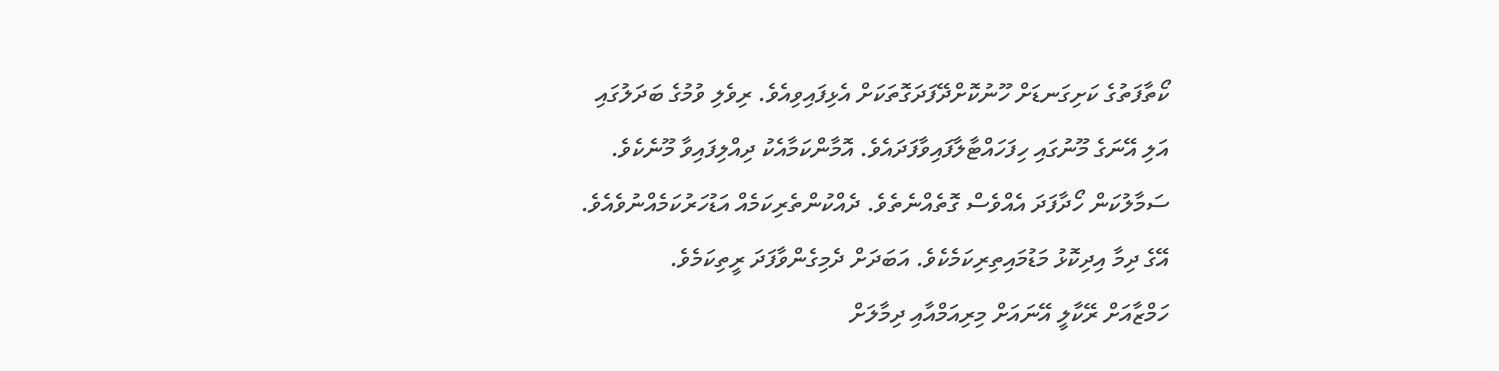ކޯތާފަތުގެ ކަށިގަނޑަށް ހޫނުކޮށްދޭފަދަގޮތަކަށް އެޅިފައިވިއެވެ. ރިވެލި ވުމުގެ ބަދަލުގައި އަލި އޭނަގެ މޫނުގައި ހިފަހައްޓާލާފައިވާފަދައެވެ. އޮމާންކަމާއެކު ދިއްލިފައިވާ މޫނެކެވެ. ސަމާލުކަން ހޯދާފަދަ އެއްވެސް ގޮތެއްނެތެވެ. ދެއްކުންތެރިކަމެއް އަޑުހަރުކަމެއްނުވެއެވެ. އޭގެ ދިމާ އިދިކޮޅު މަޑުމައިތިރިކަމެކެވެ. އަބަދަށް ދެމިގެންވާފަދަ ރީތިކަމެވެ.
ހަމްޒާއަށް ރޭކާލީ އޭނައަށް މިރިއަމްއާއި ދިމާލަށް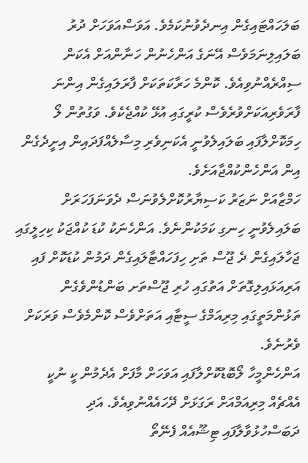ބަލަހައްޓައިގެން އިނދެވުނުކަމެވެ. އަވަސްއަވަހަށް ދުރު ބަލައިލިނަމަވެސް އޭނަގެ އަންހެނުން ހަނާންއަށް އެކަން ސިއްރެއްނުވިއެވެ. ކޮންމެ ހަރާކަތަކަށް ފާރަލައިގެން އިންނަ ފާރަވެރިއަކަށްވުރެވެސް ކުރީގައި އުޅޭ ކުއްޖެކެވެ. ވަގުތުން ލޯ ހިމަކޮށްލާފައި ބަލައިލެވުނީ އެކަނިވެރި މިސާލެއްފަދައިން އިށީދެގެން އިން އަންހެންކުއްޖާއަށެވެ.
ހަމްޒާއަށް ނަޒަރު ކަސިޔާރުކޮށްލެވުނަސް ދެވަނަފަހަރަށް ބަލައިލެވުނީ ހިނގި ކަމަކުންނެވެ. އަންހެނަކު ކުޑަ ކުއްޖަކު ކިހިލީގައި ޖަހާލައިގެން ދެ ޖޫސް ތަށި ހިފަހައްޓާލައިގެން ދަމުން ކުޑަކޮށް ފައި އަރިއަޅައިލިގޮތަށް އަތުގައި ހުރި ޖޫސްތަށ ބަންޑުންވެގެން ތަޅުންމަތީގައި މިރިއަމްގެ ސީޓާއި އަތަށްވެސް ކޮންމެވެސް ވަރަކަށް ވެރުނެވެ.
އަންހެންމީހާ ލޯބޮޑުކޮށްލާފައި އަވަހަށް މާފަށް އެދެމުން ކީ ނުކީ އެއްޗެއް މިރިއަމްއަށް ރަގަޅަށް ދޭހައެއްނުވިއެވެ. އަދި ދަބަސްހުޅުވާލާފައި ޓިޝޫއެއް ފެނޭތޯ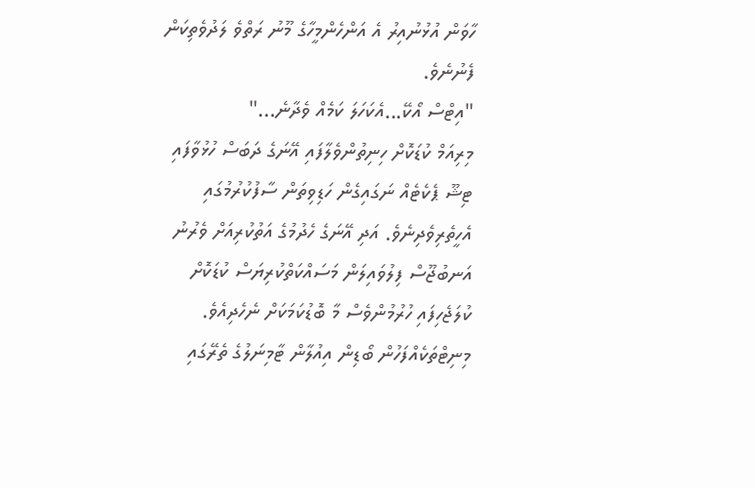ހާވަން އުޅުނުއިރު އެ އަންހެންމީހާގެ މޫނު ރަތްވެ ލަދުވެތިކަން ފެނުނެވެ.
"އިޓްސް އޯކޭ...އެކަހަލަ ކަމެއް ވެދާނެ..."
މިރިއަމް ކުޑަކޮށް ހިނިތުންވެލާފައި އޭނަގެ ދަބަސް ހުޅުވާފައި ޓިޝޫ ޕެކެޓެއް ނަގައިގެން ހަޑިވިތަން ސާފުކުރުމުގައި އެހީތެރިވެދިނެވެ. އަދި އޭނަގެ ހެދުމުގެ އަތުކުރިއަށް ވެރުނު އަނބުޖޫސް ފިލުވައިލަން މަސައްކަތްކުރިޔަސް ކުޑަކޮށް ކުލަޖެހިފައި ހުރުމުންވެސް މާ ބޮޑުކަމަކަށް ނެހެދިއެވެ.
މިނިޓްތަކެއްފަހުން ބޯޑިން އިއުލާން ޓާމިނަލުގެ ތެރޭގައި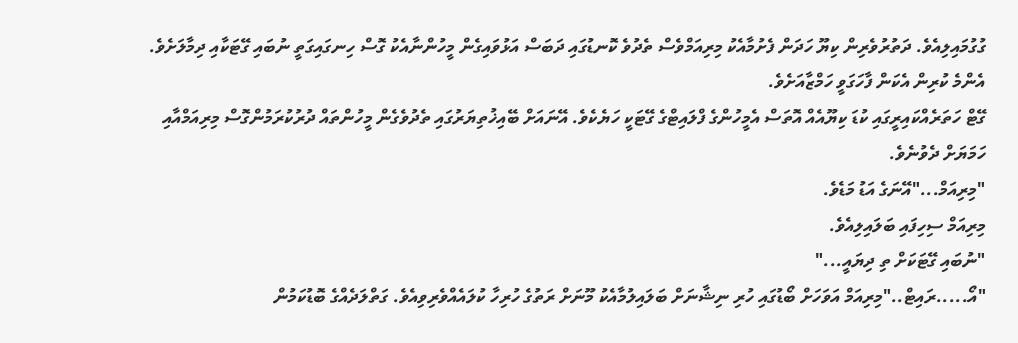ގުގުމައިލިއެވެ. ދަތުރުވެރިން ކިޔޫ ހަދަން ފެށުމާއެކު މިރިއަމްވެސް ތެދުވެ ކޮނޑުގައި ދަބަސް އަޅުވައިގެން މީހުންނާއެކު ގޮސް ހިނގައިގަތީ ނުބައި ގޭޓަކާއި ދިމާލަށެވެ.
އެންމެ ކުރިން އެކަން ފާހަގަވީ ހަމްޒާއަށެވެ.
ގޭޓް ހަތަރެއްކައިރީގައި ކުޑަ ކިޔޫއެއް އޮތަސް އެމީހުންގެ ފްލައިޓްގެ ގޭޓަކީ ހަޔެކެވެ. އޭނައަށް ބޭއިޚުތިޔަރުގައި ތެދުވެގެން މީހުންތައް ދުރުކުރަމުންގޮސް މިރިއަމްއާއި ހަމަޔަށް ދެވުނެވެ.
"މިރިއަމް..."އޭނަގެ އަޑު މަޑެވެ.
މިރިއަމް ސިހިފައި ބަލައިލިއެވެ.
"ނުބައި ގޭޓަކަށް ތި ދިޔައީ..."
"އޯ.....ރައިޓް.."މިރިއަމް އަވަހަށް ބޯޑުގައި ހުރި ނިޝާނަށް ބަލައިލުމާއެކު މޫނަށް ރަތުގެ ހުރިހާ ކުލައެއްވެރިވިއެވެ. ގަތްލަދެއްގެ ބޮޑުކަމުން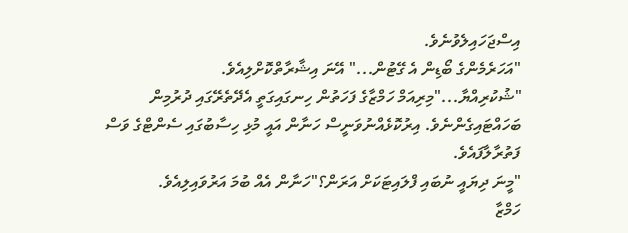އިސްޖަހައިލެވުނެވެ.
"އަހަރެމެންގެ ބޯޑިން އެ ގޭޓުން..." އޭނަ އިޝާރާތްކޮށްލިއެވެ.
"ޝުކުރިއްޔާ..."މިރިއަމް ހަމްޒާގެ ފަހަތުން ހިނގައިގަތީ އެދޭތެރޭގައި ދުރުމިން ބަހައްޓައިގެންނެވެ. އިރުކޮޅެއްނުވަނީސް ހަނާން އައީ މުޅި ހިސާބުގައި ސެންޓްގެ ވަސް ފަތުރާލާފައެވެ.
"މީނަ ދިޔައީ ނުބައި ފްލައިޓަކަށް އަރަން؟"ހަނާން އެއް ބުމަ އަރުވައިލިއެވެ.
ހަމްޒާ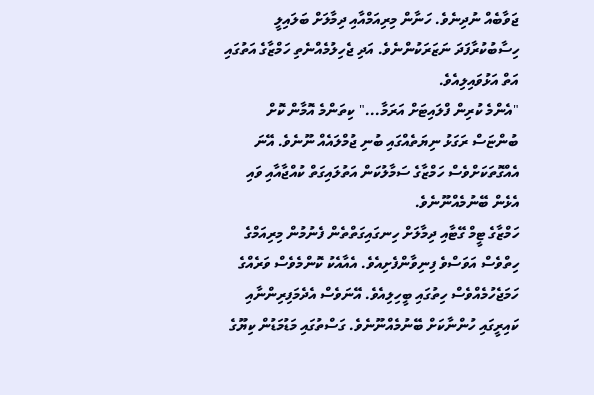ޖަވާބެއް ނުދިނެވެ. ހަނާން މިރިއަމްއާއި ދިމާލަށް ބަލައިލީ ހިސާބުކުރާފަދަ ނަޒަރަކުންނެވެ. އަދި ޖެހިލުމެއްނެތި ހަމްޒާގެ އަތުގައި އަތް އަޅުވައިލިއެވެ.
"އެންމެ ކުރިން ފްލައިޓަށް އަރަމާ..." ކިތަންމެ އޮމާން ކޮށް ބުންޏަސް ރަގަޅު ނިޔަތެއްގައި ބުނި ޖުމްލައެއް ނޫނެވެ. އޭނަ އެއްގޮތަކަށްވެސް ހަމްޒާގެ ސަމާލުކަން އަތުލައިގަތް ކުއްޖާއާއި ވައި އެޅެން ބޭނުމެއްނޫނެވެ.
ހަމްޒާގެ ޓީމް ގޭޓާއި ދިމާލަށް ހިނގައިގަތްތެން ފެނުމުން މިރިއަމްގެ ހިތްވެސް އަވަސްވެ ފިނިވާންފެށިއެވެ. އެއާއެކު ކޮންމެވެސް ވަރެއްގެ ހަމަޖެހުމެއްވެސް ހިތުގައި ބީހިލިއެވެ. އޭނަވެސް އެދެމަފިރިންނާއި ކައިރީގައި ހުންނާކަށް ބޭނުމެއްނޫނެވެ. ގަސްތުގައި މަޑުމަޑުން ކިޔޫގެ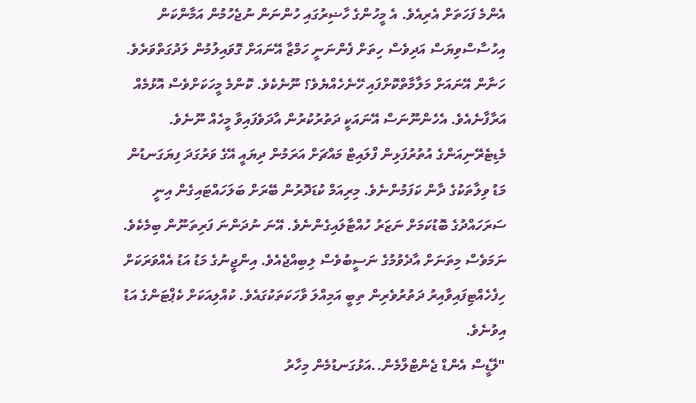އެންމެ ފަހަތަށް އެރިއެވެ. އެ މީހުންގެ ހާޟިރުގައި ހުންނަން ނުޖެހުމުން އަމާންކަން އިހުސާސްވިޔަސް އަދިވެސް ހިތަށް ފެންނަނީ ހަމްޒާ އޭނައަށް ގޮވައިލުމުން ލަދުގަތްވަރެވެ. ހަނާން އޭނައަށް މަލާމާތްކޮށްފައި ހޭނެހެއްޔެވެ؟ ނޫނެކެވެ. ކޮންމެ މީހަކަށްވެސް އޮޅުމެއް އަރާފާނެއެވެ. އެހެންނޫނަސް އޭނައަކީ ދަތުރުކުރުން އާދަވެފައިވާ މީހެއް ނޫނެވެ.
މެޑިޓެރޭނިއަންގެ އުތުރުފަޅިން ފްލައިޓް މައްޗަށް އަރަމުން ދިޔައީ އޭގެ ވަރުގަދަ ފިޔަގަނޑުން މަޑު ވިލާތަކުގެ ދާން ކަފަމުންނެވެ. މިރިއަމް ކުޑަދޮރުން ބޭރަށް ބަލަހައްޓައިގެން އިނީ ސަރަހައްދުގެ ބޮޑުކަމަށް ނަޒަރު ހުއްޓާލައިގެންނެވެ. އޭނަ ނުދަންނަ ފަރިތަނޫން ބިމެކެވެ. ނަމަވެސް މިތަނަށް އާދެވުމުގެ ނަސީބުވެސް ލިބިއްޖެއެވެ. އިންޖީނުގެ މަޑު އަޑު އެއްވަރަކަށް ހިފެހެއްޓިފައިވާއިރު ދަތުރުވެރިން ތިބީ އަމިއްލަ ވާހަކަތަކުގައެވެ. ކުއްލިއަކަށް ކެޕްޓަންގެ އަޑު އިވުނެވެ.
"ލޭޑީސް އެންޑް ޖެންޓްލްމެން..އަޅުގަނޑުމެން މިހާރު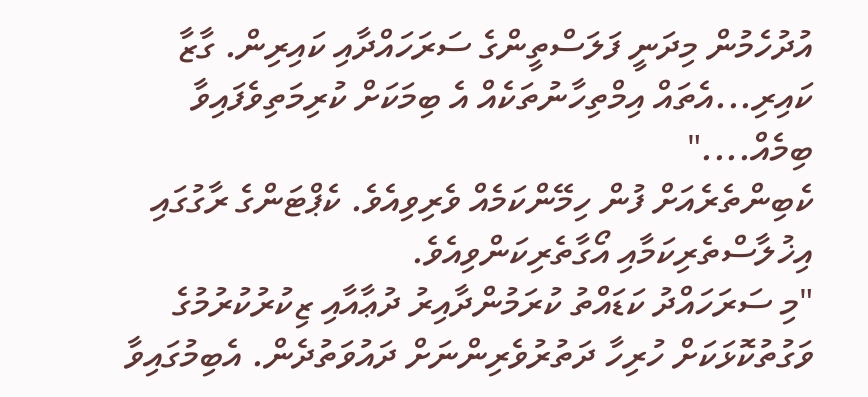އުދުހެމުން މިދަނީ ފަލަސްތީންގެ ސަރަހައްދާއި ކައިރިން. ގާޒާ ކައިރި...އެތައް އިމްތިހާނުތަކެއް އެ ބިމަކަށް ކުރިމަތިވެފައިވާ ބިމެއް...."
ކެބިންތެރެއަށް ފުން ހިމޭންކަމެއް ވެރިވިއެވެ. ކެޕްޓަންގެ ރާގުގައި އިޚުލާސްތެރިކަމާއި އޯގާތެރިކަންވިއެވެ.
"މި ސަރަހައްދު ކަޑައްތު ކުރަމުންދާއިރު ދުޢާއާއި ޒިކުރުކުރުމުގެ ވަގުތުކޮޅަކަށް ހުރިހާ ދަތުރުވެރިންނަށް ދައުވަތުދެން. އެބިމުގައިވާ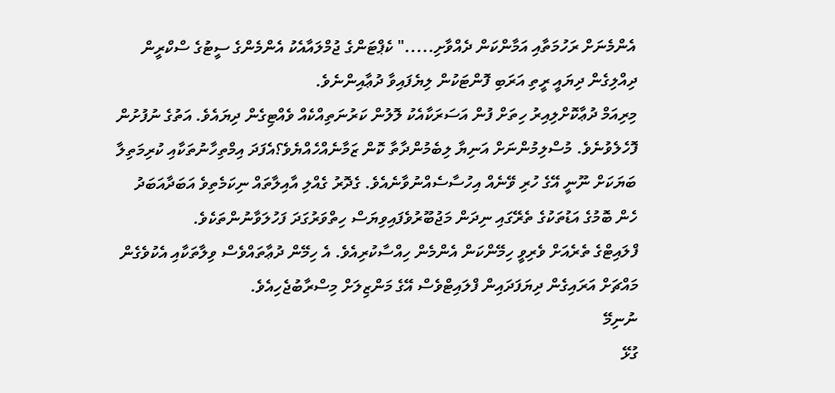އެންމެނަށް ރަހުމަތާއި އަމާންކަން ދެއްވާށި....." ކެޕްޓަންގެ ޖުމްލައާއެކު އެންމެންގެ ސީޓުގެ ސްކްރީން ދިއްލިގެން ދިޔައީ ރީތި އަރަބި ފޮންޓަކުން ލިޔެފައިވާ ދުޢާއިންނެވެ.
މިރިއަމް ދުޢާކޮށްލިއިރު ހިތަށް ފުން އަސަރަކާއެކު ލޮލުން ކަރުނަތިއްކެއް ވެއްޓިގެން ދިޔައެވެ. އަތުގެ ނުފުށުން ފޮހެލެވުނެވެ. މުސްލިމުންނަށް އަނިޔާ ލިބެމުންދާތާ ކޮން ޒަމާނެއްހެއްޔެވެ؟އެފަދަ އިމްތިހާނުތަކާއި ކުރިމަތިލާ ބަޔަކަށް ނޫނީ އޭގެ ހުރި ވޭނެއް އިހުސާސެއްނުވާނެއެވެ. ގެދޮރު ގެއްލި އާއިލާތައް ނިކަމެތިވެ އަބަދާއަބަދު ހެން ބޮމުގެ އަޑުތަކުގެ ތެރޭގައި ނިދަން މަޖުބޫރުވެފައިވިޔަސް ހިތްވަރުގަދަ ފަހުލަވާނުންތަކެވެ.
ފްލައިޓްގެ ތެރެއަށް ވެރިވީ ހިމޭންކަން އެންމެން ހިއްސާކުރިއެވެ. އެ ހިމޭން ދުޢާތައްވެސް ވިލާތަކާއި އެކުވެގެން މައްޗަށް އަރައިގެން ދިޔަފަދައިން ފްލައިޓްވެސް އޭގެ މަންޒިލަށް މިސްރާބުޖެހިއެވެ.
ނުނިމޭ
ގުޅޭ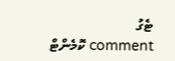ޓެގު
comment ކޮމެންޓް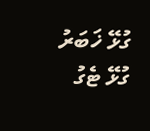ގުޅޭ ޚަބަރު
ގުޅޭ ޓެގު